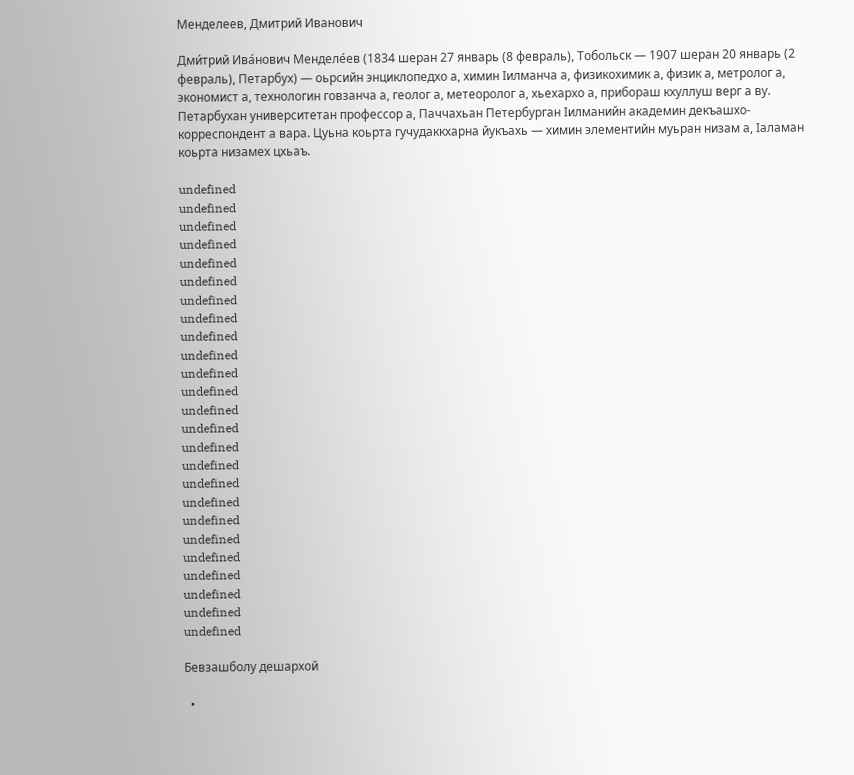Менделеев, Дмитрий Иванович

Дми́трий Ива́нович Менделе́ев (1834 шеран 27 январь (8 февраль), Тобольск — 1907 шеран 20 январь (2 февраль), Петарбух) — оьрсийн энциклопедхо а, химин Ӏилманча а, физикохимик а, физик а, метролог а, экономист а, технологин говзанча а, геолог а, метеоролог а, хьехархо а, прибораш кхуллуш верг а ву. Петарбухан университетан профессор а, Паччахьан Петербурган Ӏилманийн академин декъашхо-корреспондент а вара. Цуьна коьрта гучудаккхарна йукъахь — химин элементийн муьран низам а, Ӏаламан коьрта низамех цхьаъ.

undefined
undefined
undefined
undefined
undefined
undefined
undefined
undefined
undefined
undefined
undefined
undefined
undefined
undefined
undefined
undefined
undefined
undefined
undefined
undefined
undefined
undefined
undefined
undefined
undefined

Бевзашболу дешархой

  •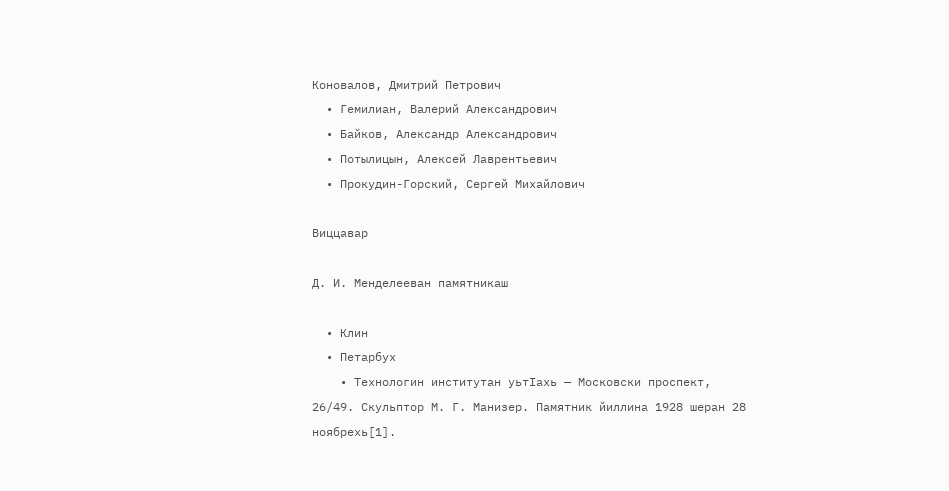Коновалов, Дмитрий Петрович
  • Гемилиан, Валерий Александрович
  • Байков, Александр Александрович
  • Потылицын, Алексей Лаврентьевич
  • Прокудин-Горский, Сергей Михайлович

Виццавар

Д. И. Менделееван памятникаш

  • Клин
  • Петарбух
    • Технологин институтан уьтӀахь — Московски проспект, 26/49. Скульптор М. Г. Манизер. Памятник йиллина 1928 шеран 28 ноябрехь[1].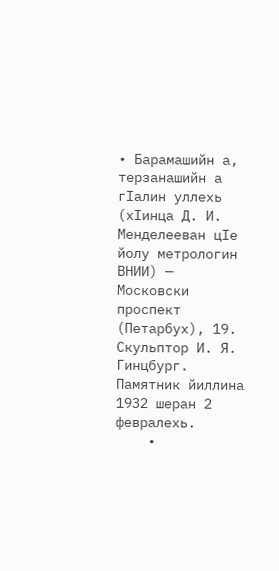• Барамашийн а, терзанашийн а гӀалин уллехь (хӀинца Д. И. Менделееван цӀе йолу метрологин ВНИИ) — Московски проспект (Петарбух), 19. Скульптор И. Я. Гинцбург. Памятник йиллина 1932 шеран 2 февралехь.
    •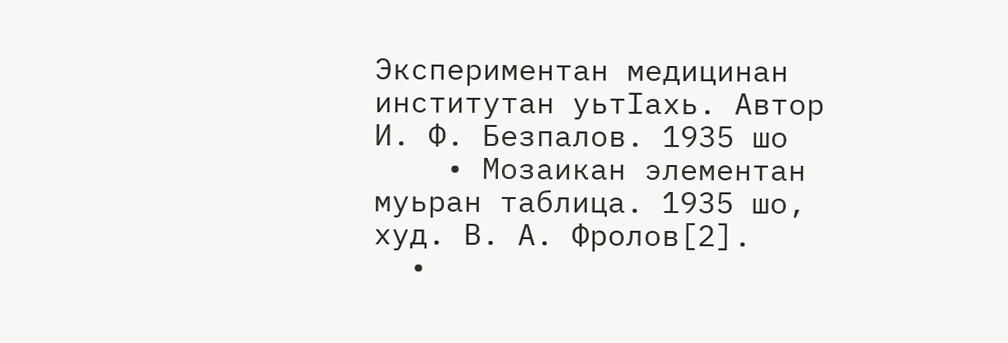Экспериментан медицинан институтан уьтӀахь. Автор И. Ф. Безпалов. 1935 шо
    • Мозаикан элементан муьран таблица. 1935 шо, худ. В. А. Фролов[2].
  •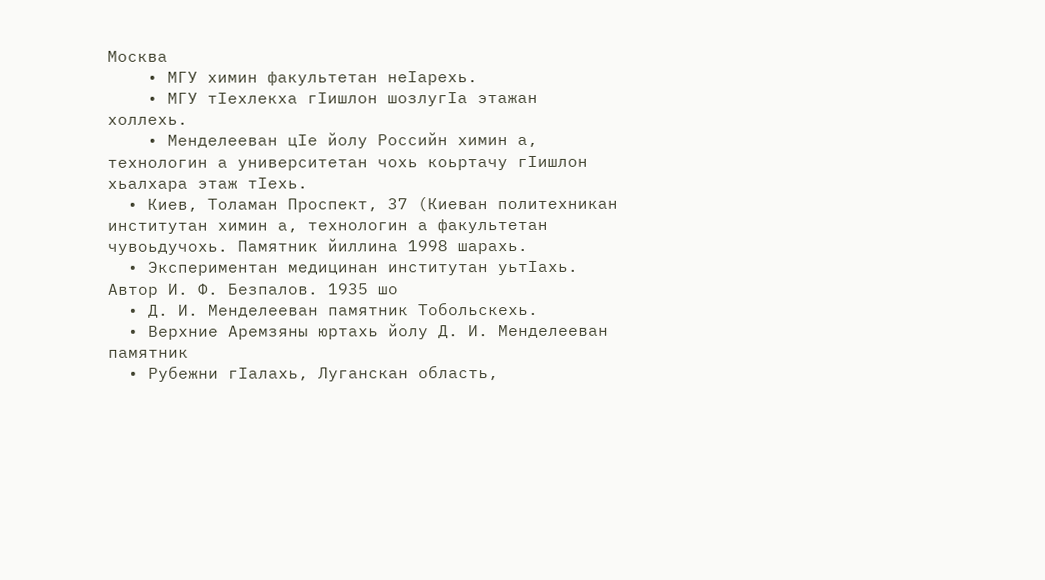Москва
    • МГУ химин факультетан неӀарехь.
    • МГУ тӀехлекха гӀишлон шозлугӀа этажан холлехь.
    • Менделееван цӀе йолу Российн химин а, технологин а университетан чохь коьртачу гӀишлон хьалхара этаж тӀехь.
  • Киев, Толаман Проспект, 37 (Киеван политехникан институтан химин а, технологин а факультетан чувоьдучохь. Памятник йиллина 1998 шарахь.
  • Экспериментан медицинан институтан уьтӀахь. Автор И. Ф. Безпалов. 1935 шо
  • Д. И. Менделееван памятник Тобольскехь.
  • Верхние Аремзяны юртахь йолу Д. И. Менделееван памятник
  • Рубежни гӀалахь, Луганскан область,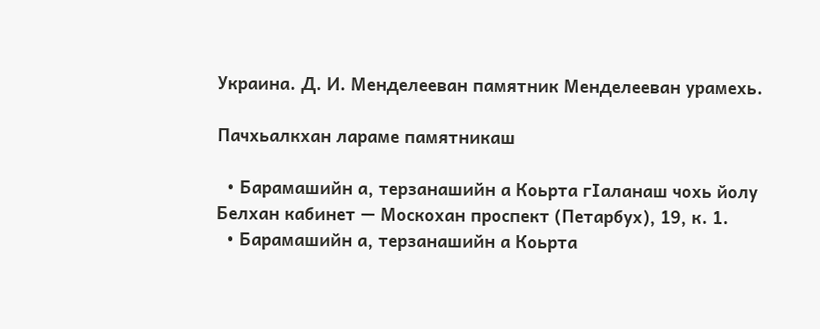Украина. Д. И. Менделееван памятник Менделееван урамехь.

Пачхьалкхан лараме памятникаш

  • Барамашийн а, терзанашийн а Коьрта гӀаланаш чохь йолу Белхан кабинет — Москохан проспект (Петарбух), 19, к. 1.
  • Барамашийн а, терзанашийн а Коьрта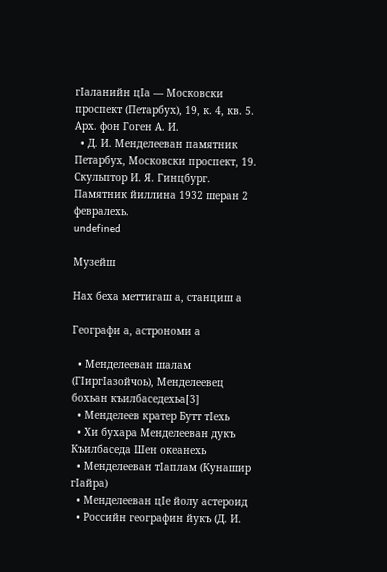гӀаланийн цӀа — Московски проспект (Петарбух), 19, к. 4, кв. 5. Арх. фон Гоген А. И.
  • Д. И. Менделееван памятник Петарбух, Московски проспект, 19. Скульптор И. Я. Гинцбург. Памятник йиллина 1932 шеран 2 февралехь.
undefined

Музейш

Нах беха меттигаш а, станциш а

Географи а, астрономи а

  • Менделееван шалам (ГӀиргӀазойчоь), Менделеевец бохьан къилбаседехьа[3]
  • Менделеев кратер Бутт тӀехь
  • Хи бухара Менделееван дукъ Къилбаседа Шен океанехь
  • Менделееван тӀаплам (Кунашир гӀайра)
  • Менделееван цӀе йолу астероид
  • Российн географин йукъ (Д. И.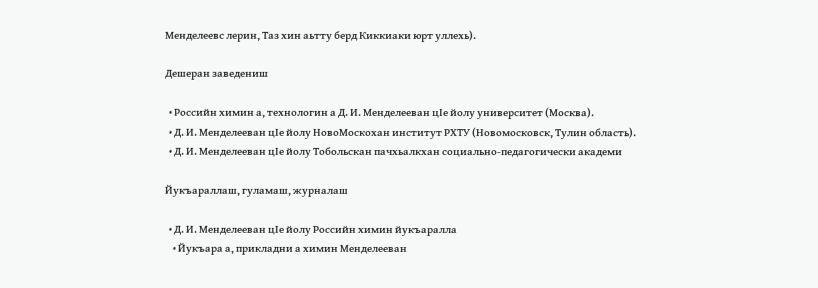Менделеевс лерин, Таз хин аьтту берд Киккиаки юрт уллехь).

Дешеран заведениш

  • Российн химин а, технологин а Д. И. Менделееван цӀе йолу университет (Москва).
  • Д. И. Менделееван цӀе йолу НовоМоскохан институт РХТУ (Новомосковск, Тулин область).
  • Д. И. Менделееван цӀе йолу Тобольскан пачхьалкхан социально-педагогически академи

Йукъараллаш, гуламаш, журналаш

  • Д. И. Менделееван цӀе йолу Российн химин йукъаралла
    • Йукъара а, прикладни а химин Менделееван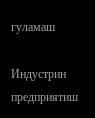гуламаш

Индустрин предприятиш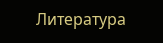Литература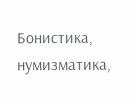Бонистика, нумизматика,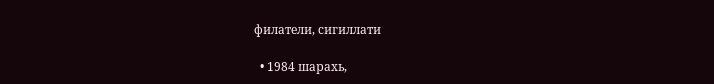филатели, сигиллати

  • 1984 шарахь,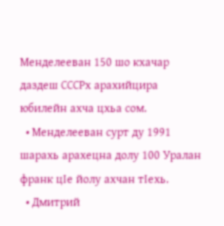Менделееван 150 шо кхачар даздеш СССРх арахийцира юбилейн ахча цхьа сом.
  • Менделееван сурт ду 1991 шарахь арахецна долу 100 Уралан франк цӀе йолу ахчан тӀехь.
  • Дмитрий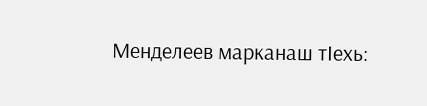Менделеев марканаш тӀехь: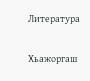Литература

Хьажоргаш